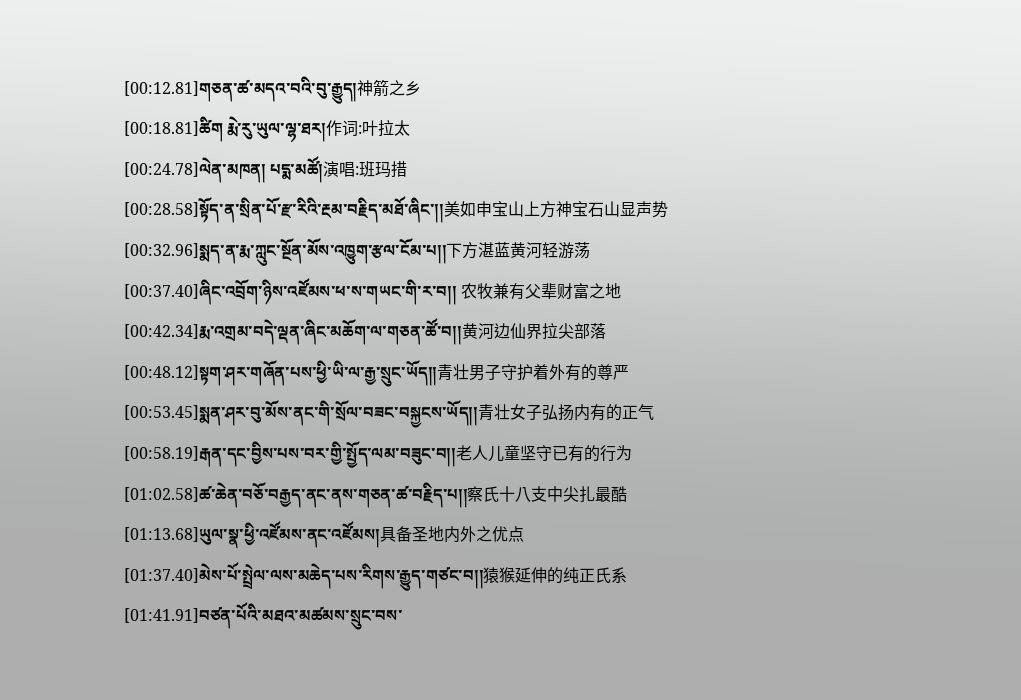[00:12.81]གཅན་ཚ་མདའ་བའི་བུ་རྒྱུད།神箭之乡
[00:18.81]ཚིག རྨེ་རུ་ཡུལ་ལྷ་ཐར།作词:叶拉太
[00:24.78]ལེན་མཁན། པདྨ་མཚོ།演唱:班玛措
[00:28.58]སྟོད་ན་སྲིན་པོ་རྫ་རིའི་རྔམ་བརྗིད་མཐོ་ཞིང་།།美如申宝山上方神宝石山显声势
[00:32.96]སྨད་ན་རྨ་ཀླུང་སྔོན་མོས་འཁྱུག་རྩལ་ངོམ་པ།།下方湛蓝黄河轻游荡
[00:37.40]ཞིང་འབྲོག་ཉིས་འཛོམས་ཕ་ས་གཡང་གི་ར་བ།། 农牧兼有父辈财富之地
[00:42.34]རྨ་འགྲམ་བདེ་ལྡན་ཞིང་མཆོག་ལ་གཅན་ཚོ་བ།།黄河边仙界拉尖部落
[00:48.12]སྟག་ཤར་གཞོན་པས་ཕྱི་ཡི་ལ་རྒྱ་སྲུང་ཡོད།།青壮男子守护着外有的尊严
[00:53.45]སྨན་ཤར་བུ་མོས་ནང་གི་སྲོལ་བཟང་བསྐྱངས་ཡོད།།青壮女子弘扬内有的正气
[00:58.19]རྒན་དང་བྱིས་པས་བར་གྱི་སྤྱོད་ལམ་བཟུང་བ།།老人儿童坚守已有的行为
[01:02.58]ཚ་ཆེན་བཅོ་བརྒྱད་ནང་ནས་གཅན་ཚ་བརྗིད་པ།།察氏十八支中尖扎最酷
[01:13.68]ཡུལ་སྣ་ཕྱི་འཛོམས་ནང་འཛོམས།具备圣地内外之优点
[01:37.40]མེས་པོ་སྤྲེལ་ལས་མཆེད་པས་རིགས་རྒྱུད་གཙང་བ།།猿猴延伸的纯正氏系
[01:41.91]བཙན་པོའི་མཐའ་མཚམས་སྲུང་བས་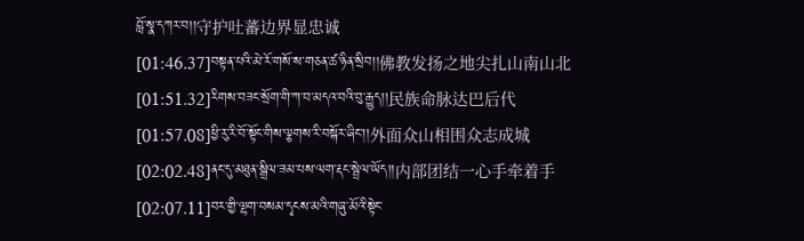བློ་སྣ་དཀར་བ།།守护吐蕃边界显忠诚
[01:46.37]བསྟན་པའི་མེ་རོ་གསོ་ས་གཅན་ཚ་ཉིན་སྲིབ།།佛教发扬之地尖扎山南山北
[01:51.32]རིགས་བཟང་སྲོག་གི་ཀ་བ་མདའ་བའི་བུ་རྒྱུད།།民族命脉达巴后代
[01:57.08]ཕྱི་རུ་རི་བོ་སྟོང་གིས་ལྕགས་རི་བསྐོར་ཞིང་།།外面众山相围众志成城
[02:02.48]ནང་དུ་མཐུན་སྒྲིལ་ཟམ་པས་ལག་རྡང་སྦྲེལ་ཡོད།།内部团结一心手牵着手
[02:07.11]བར་གྱི་ལྷག་བསམ་དྭངས་མའི་གཞུ་མོའི་སྟེང་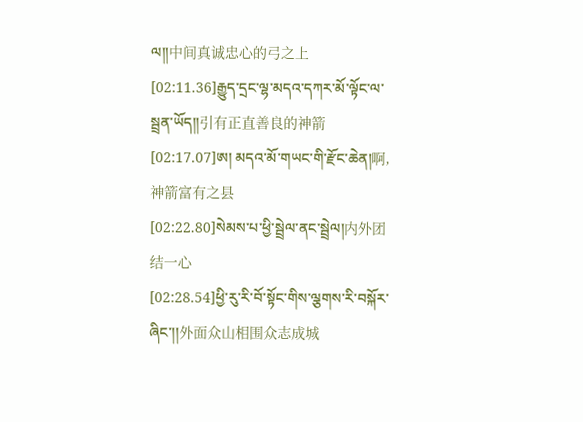ལ།།中间真诚忠心的弓之上
[02:11.36]རྒྱུད་དྲང་ལྷ་མདའ་དཀར་མོ་ལྟོང་ལ་སྦྲན་ཡོད།།引有正直善良的神箭
[02:17.07]ཨ། མདའ་མོ་གཡང་གི་རྫོང་ཆེན།啊,神箭富有之县
[02:22.80]སེམས་པ་ཕྱི་སྦྲེལ་ནང་སྦྲེལ།内外团结一心
[02:28.54]ཕྱི་རུ་རི་བོ་སྟོང་གིས་ལྕགས་རི་བསྐོར་ཞིང་།།外面众山相围众志成城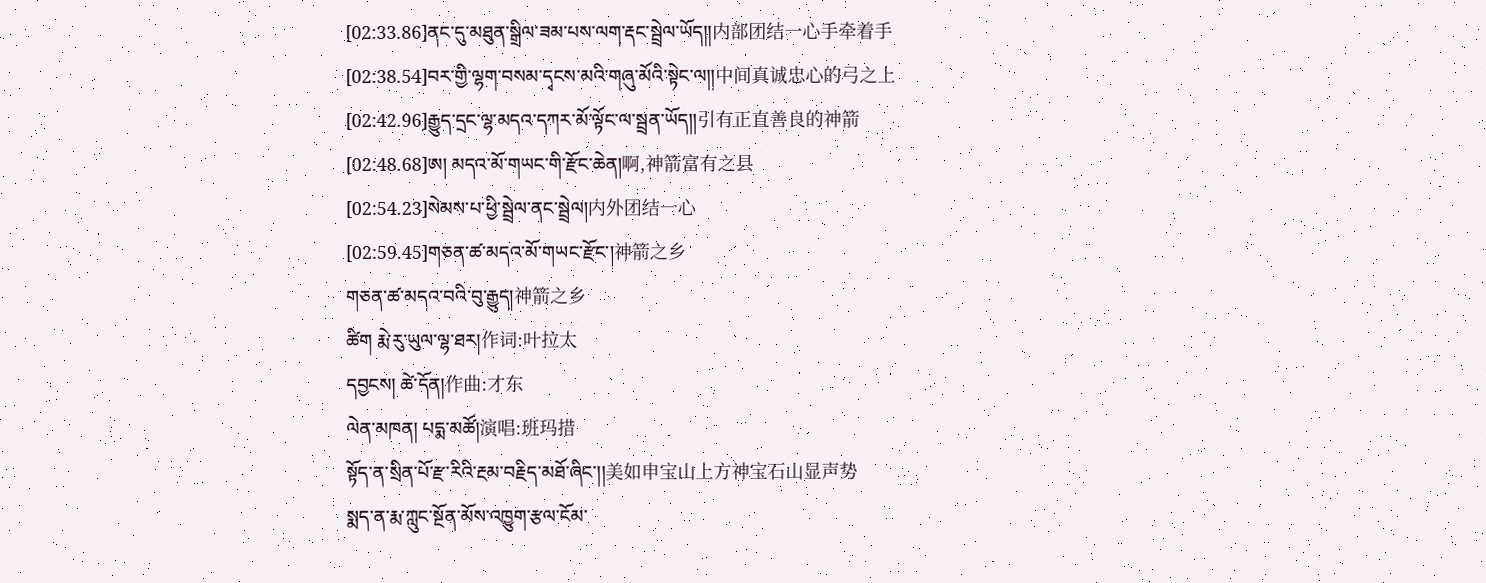[02:33.86]ནང་དུ་མཐུན་སྒྲིལ་ཟམ་པས་ལག་རྡང་སྦྲེལ་ཡོད།།内部团结一心手牵着手
[02:38.54]བར་གྱི་ལྷག་བསམ་དྭངས་མའི་གཞུ་མོའི་སྟེང་ལ།།中间真诚忠心的弓之上
[02:42.96]རྒྱུད་དྲང་ལྷ་མདའ་དཀར་མོ་ལྟོང་ལ་སྦྲན་ཡོད།།引有正直善良的神箭
[02:48.68]ཨ། མདའ་མོ་གཡང་གི་རྫོང་ཆེན།啊,神箭富有之县
[02:54.23]སེམས་པ་ཕྱི་སྦྲེལ་ནང་སྦྲེལ།内外团结一心
[02:59.45]གཅན་ཚ་མདའ་མོ་གཡང་རྫོང་།神箭之乡
གཅན་ཚ་མདའ་བའི་བུ་རྒྱུད།神箭之乡
ཚིག རྨེ་རུ་ཡུལ་ལྷ་ཐར།作词:叶拉太
དབྱངས། ཚེ་དོན།作曲:才东
ལེན་མཁན། པདྨ་མཚོ།演唱:班玛措
སྟོད་ན་སྲིན་པོ་རྫ་རིའི་རྔམ་བརྗིད་མཐོ་ཞིང་།།美如申宝山上方神宝石山显声势
སྨད་ན་རྨ་ཀླུང་སྔོན་མོས་འཁྱུག་རྩལ་ངོམ་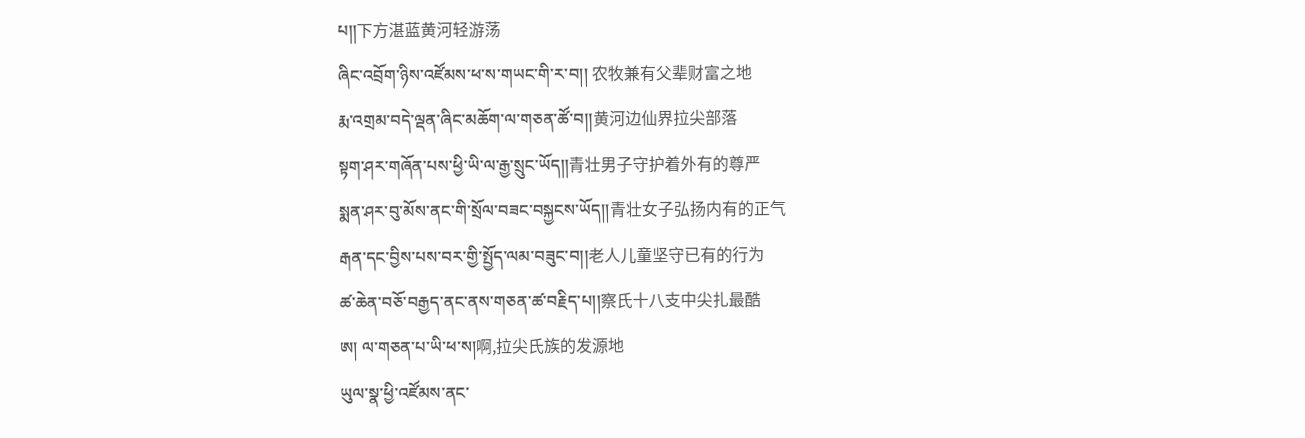པ།།下方湛蓝黄河轻游荡
ཞིང་འབྲོག་ཉིས་འཛོམས་ཕ་ས་གཡང་གི་ར་བ།། 农牧兼有父辈财富之地
རྨ་འགྲམ་བདེ་ལྡན་ཞིང་མཆོག་ལ་གཅན་ཚོ་བ།།黄河边仙界拉尖部落
སྟག་ཤར་གཞོན་པས་ཕྱི་ཡི་ལ་རྒྱ་སྲུང་ཡོད།།青壮男子守护着外有的尊严
སྨན་ཤར་བུ་མོས་ནང་གི་སྲོལ་བཟང་བསྐྱངས་ཡོད།།青壮女子弘扬内有的正气
རྒན་དང་བྱིས་པས་བར་གྱི་སྤྱོད་ལམ་བཟུང་བ།།老人儿童坚守已有的行为
ཚ་ཆེན་བཅོ་བརྒྱད་ནང་ནས་གཅན་ཚ་བརྗིད་པ།།察氏十八支中尖扎最酷
ཨ། ལ་གཅན་པ་ཡི་ཕ་ས།啊,拉尖氏族的发源地
ཡུལ་སྣ་ཕྱི་འཛོམས་ནང་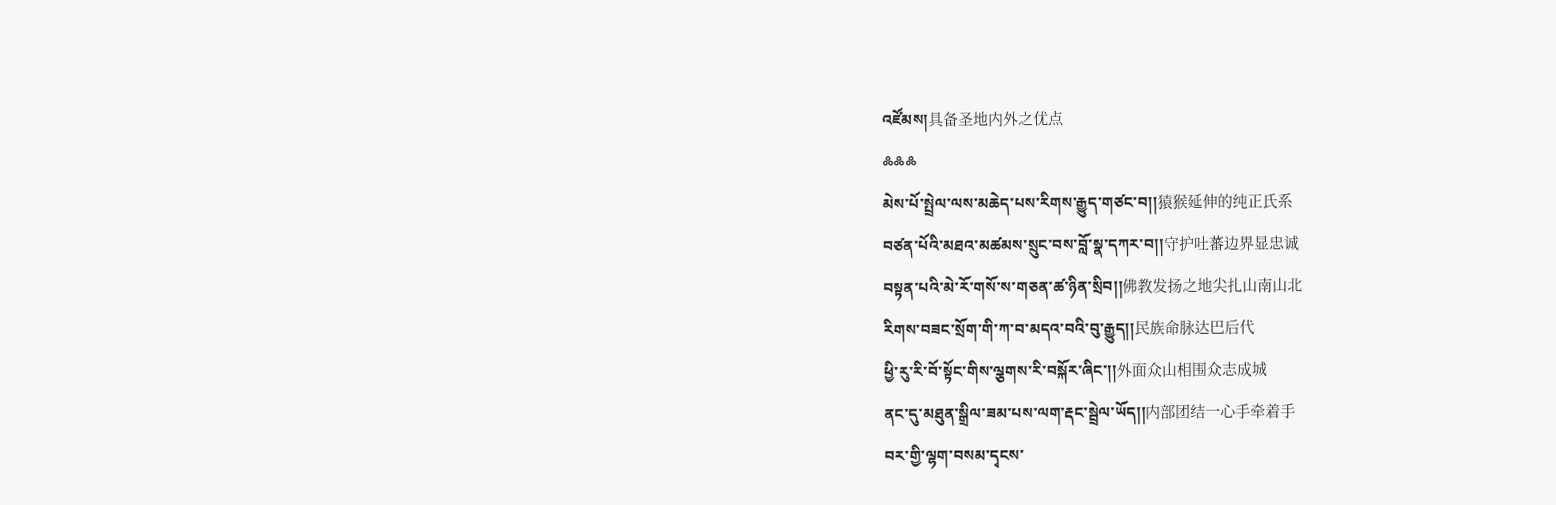འཛོམས།具备圣地内外之优点
༜༜༜
མེས་པོ་སྤྲེལ་ལས་མཆེད་པས་རིགས་རྒྱུད་གཙང་བ།།猿猴延伸的纯正氏系
བཙན་པོའི་མཐའ་མཚམས་སྲུང་བས་བློ་སྣ་དཀར་བ།།守护吐蕃边界显忠诚
བསྟན་པའི་མེ་རོ་གསོ་ས་གཅན་ཚ་ཉིན་སྲིབ།།佛教发扬之地尖扎山南山北
རིགས་བཟང་སྲོག་གི་ཀ་བ་མདའ་བའི་བུ་རྒྱུད།།民族命脉达巴后代
ཕྱི་རུ་རི་བོ་སྟོང་གིས་ལྕགས་རི་བསྐོར་ཞིང་།།外面众山相围众志成城
ནང་དུ་མཐུན་སྒྲིལ་ཟམ་པས་ལག་རྡང་སྦྲེལ་ཡོད།།内部团结一心手牵着手
བར་གྱི་ལྷག་བསམ་དྭངས་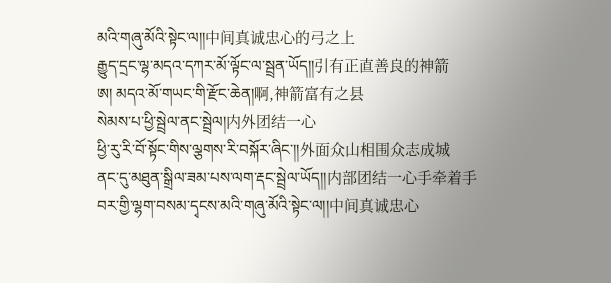མའི་གཞུ་མོའི་སྟེང་ལ།།中间真诚忠心的弓之上
རྒྱུད་དྲང་ལྷ་མདའ་དཀར་མོ་ལྟོང་ལ་སྦྲན་ཡོད།།引有正直善良的神箭
ཨ། མདའ་མོ་གཡང་གི་རྫོང་ཆེན།啊,神箭富有之县
སེམས་པ་ཕྱི་སྦྲེལ་ནང་སྦྲེལ།内外团结一心
ཕྱི་རུ་རི་བོ་སྟོང་གིས་ལྕགས་རི་བསྐོར་ཞིང་།།外面众山相围众志成城
ནང་དུ་མཐུན་སྒྲིལ་ཟམ་པས་ལག་རྡང་སྦྲེལ་ཡོད།།内部团结一心手牵着手
བར་གྱི་ལྷག་བསམ་དྭངས་མའི་གཞུ་མོའི་སྟེང་ལ།།中间真诚忠心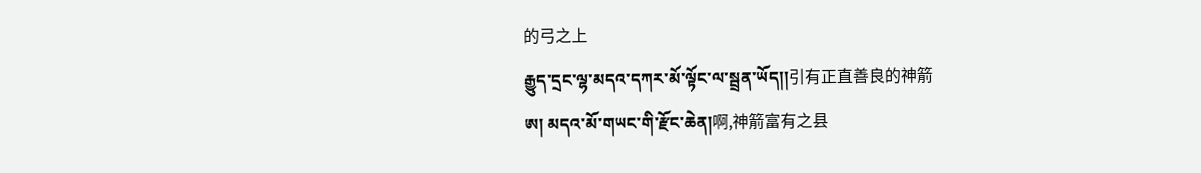的弓之上
རྒྱུད་དྲང་ལྷ་མདའ་དཀར་མོ་ལྟོང་ལ་སྦྲན་ཡོད།།引有正直善良的神箭
ཨ། མདའ་མོ་གཡང་གི་རྫོང་ཆེན།啊,神箭富有之县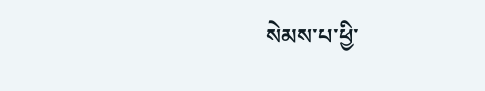སེམས་པ་ཕྱི་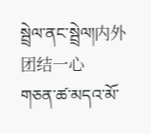སྦྲེལ་ནང་སྦྲེལ།内外团结一心
གཅན་ཚ་མདའ་མོ་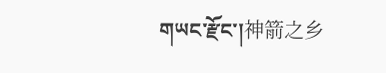གཡང་རྫོང་།神箭之乡